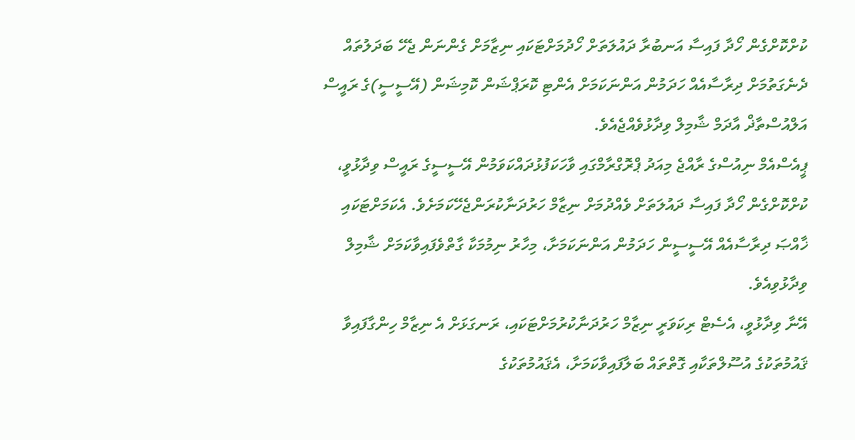ކުށްކޮށްގެން ހޯދާ ފައިސާ އަނބުރާ ދައުލަތަށް ހޯދުމަށްޓަކައި ނިޒާމަށް ގެންނަން ޖެހޭ ބަދަލުތައް ދެނެގަތުމަށް ދިރާސާއެއް ހަދަމުން އަންނަކަމަށް އެންޓި ކޮރަޕްޝަން ކޮމިޝަން (އޭސީސީ)ގެ ރައީސް އަލްއުސްތާޛް އާދަމް ޝާމިލް ވިދާޅުވެއްޖެއެވެ.
ޕީއެސްއެމް ނިއުސްގެ ރާއްޖެ މިއަދު ޕްރޮގްރާމްގައި ވާހަކަފުޅުދައްކަވަމުން އޭސީސީގެ ރައީސް ވިދާޅުވީ، ކުށްކޮށްގެން ހޯދާ ފައިސާ ދައުލަތަށް ވެއްދުމަށް ނިޒާމް ހަރުދަނާކުރަންޖެހޭކަމަށެވެ. އެކަމަށްޓަކައި ޚާއްޞަ ދިރާސާއެއް އޭސީސީން ހަދަމުން އަންނަކަމަށާ، މިހާރު ނިމުމަކާ ގާތްވެފައިވާކަމަށް ޝާމިލް ވިދާޅުވިއެވެ.
އޭނާ ވިދާޅުވީ، އެސެޓް ރިކަވަރީ ނިޒާމް ހަރުދަނާކުރުމަށްޓަކައި، ރަނގަޅަށް އެ ނިޒާމް ހިންގާފައިވާ ޤައުމުތަކުގެ އުސޫލްތަކާއި ގޮތްތައް ބަލާފައިވާކަމަށާ، އެޤައުމުތަކުގެ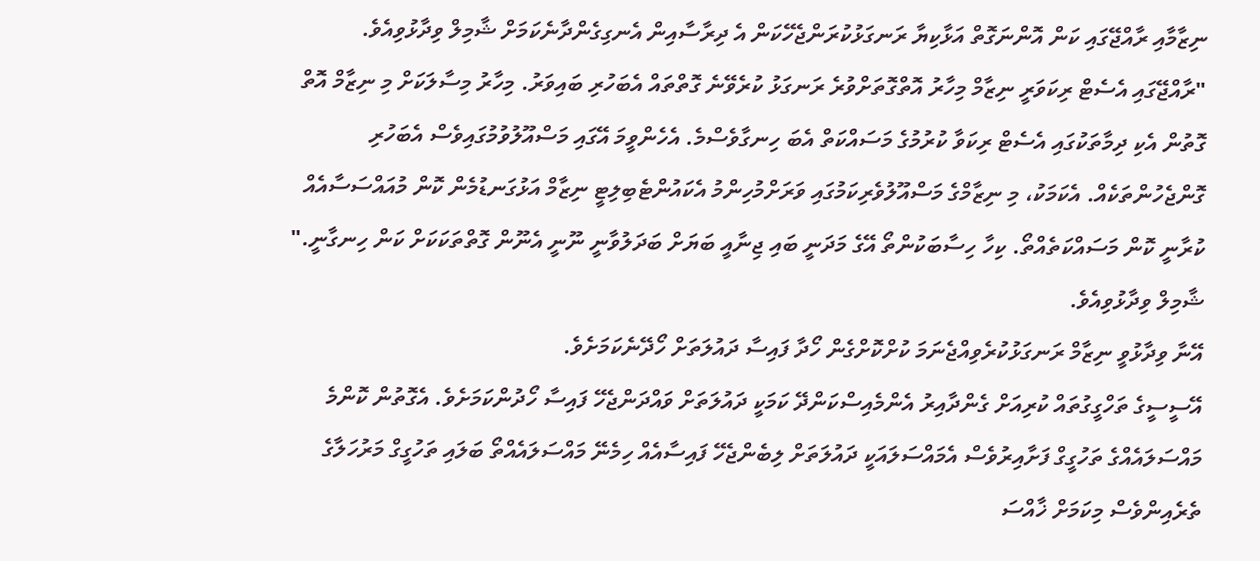ނިޒާމާއި ރާއްޖޭގައި ކަން އޮންނަގޮތް އަޅާކިޔާ ރަނގަޅުކުރަންޖެހޭކަން އެ ދިރާސާއިން އެނގިގެންދާނެކަމަށް ޝާމިލް ވިދާޅުވިއެވެ.
"ރާއްޖޭގައި އެސެޓް ރިކަވަރީ ނިޒާމް މިހާރު އޮތްގޮތަށްވުރެ ރަނގަޅު ކުރެވޭނެ ގޮތްތައް އެބަހުރި ބައިވަރު. މިހާރު މިސާލަކަށް މި ނިޒާމް އޮތް ގޮތުން އެކި ދިމާތަކުގައި އެސެޓް ރިކަވާ ކުރުމުގެ މަސައްކަތް އެބަ ހިނގާވެސްމެ. އެހެންވީމަ އޭގައި މަސްއޫލުވުމުގައިވެސް އެބަހުރި ގޮންޖެހުންތަކެއް. އެކަމަކު، މި ނިޒާމްގެ މަސްއޫލުވެރިކަމުގައި ވަރަށްމުހިންމު އެކައުންޓެބިލިޓީ ނިޒާމް އަޅުގަނޑުމެން ކޮން މުއައްސަސާއެއް ކުރާނީ ކޮން މަސައްކަތެއްތޯ. ކިހާ ހިސާބަކުންތޯ އޭގެ މަދަނީ ބައި ޖިނާއީ ބަޔަށް ބަދަލުވާނީ ނޫނީ އެނޫން ގޮތްތަކަކަށް ކަން ހިނގާނީ." ޝާމިލް ވިދާޅުވިއެވެ.
އޭނާ ވިދާޅުވީ ނިޒާމް ރަނގަޅުކުރެވިއްޖެނަމަ ކުށްކޮށްގެން ހޯދާ ފައިސާ ދައުލަތަށް ހޯދޭނެކަމަށެވެ.
އޭސީސީގެ ތަހްގީގުތައް ކުރިއަށް ގެންދާއިރު އެންމެއިސްކަންދޭ ކަމަކީ ދައުލަތަށް ވައްދަންޖެހޭ ފައިސާ ހޯދުންކަމަށެވެ. އެގޮތުން ކޮންމެ މައްސަލައެއްގެ ތަހުގީގް ފަށާއިރުވެސް އެމައްސަލައަކީ ދައުލަތަށް ލިބެންޖެހޭ ފައިސާއެއް ހިމެނޭ މައްސަލައެއްތޯ ބަލައި ތަހުގީގް މަރުހަލާގެ ތެރެއިންވެސް މިކަމަށް ޚާއްސަ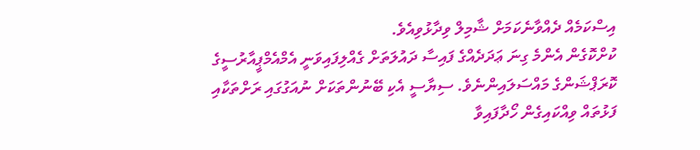އިސްކަމެއް ދެއްވާނެކަމަށް ޝާމިލް ވިދާޅުވިއެވެ.
ކުށްކޮގެން އެންމެ ގިނަ ޢަދަދެއްގެ ފައިސާ ދައުލަތަށް ގެއްލިފައިވަނީ އެމްއެމްޕީއާރުސީގެ ކޮރަޕްޝަންގެ މައްސަލައިންނެވެ. ސިޔާސީ އެކި ބޭނުންތަކަށް ނުއަގުގައި ރަށްތަކާއި ފަޅުތައް ވިއްކައިގެން ހޯދާފައިވާ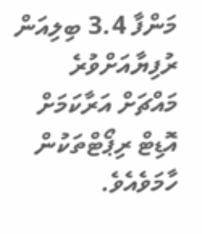މަންފާ 3.4 ބިލިއަން ރުފިޔާއަށްވުރެ މައްޗަށް އަރާކަމަށް އޮޑިޓް ރިޕޯޓްތަކުން ހާމަވެއެވެ.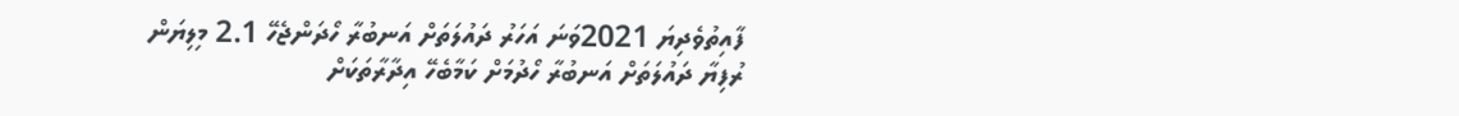ފާއިތުވެދިޔަ 2021ވަނަ އަހަރު ދައުލަތަށް އަނބުރާ ހޯދަންޖެހޭ 2.1 މިލިޔަން ރުފިޔާ ދައުލަތަށް އަނބުރާ ހޯދުމަށް ކަމާބެހޭ އިދާރާތަކަށް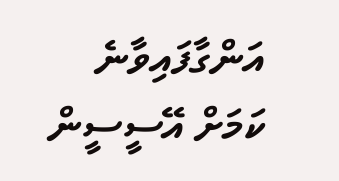އަންގާފައިވާނެ ކަމަށް އޭސީސީން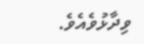ވިދާޅުވެއެވެ.